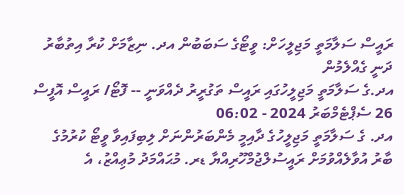ރައީސް ސަލާމަތީ މަޖިލީހަށް: ވީޓޯގެ ސަބަބުން އދ. ނިޒާމަށް ކުރާ އިތުބާރު ދަނީ ގެއްލެމުން
އދ.ގެ ސަލާމަތީ މަޖިލީހުގައި ރައީސް ތަގުރީރު ދެއްވަނީ -- ފޮޓޯ/ ރައީސް އޮފީސް
26 ސެޕްޓެމްބަރު 2024 - 06:02
އދ. ގެ ސަލާމަތީ މަޖިލީހުގެ ދާއިމީ މެންބަރުންނަށް ލިބިފައިވާ ވީޓޯ ކުރުމުގެ ބާރު އުވާލެއްވުމަށް ރައީސުލްޖުމްހޫރިއްޔާ ޑރ. މުޙައްމަދު މުޢިއްޒު، އެ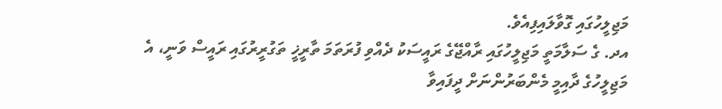މަޖިލީހުގައި ގޮވާލައިފިއެވެ.
އދ. ގެ ސަލާމަތީ މަޖިލީހުގައި ރާއްޖޭގެ ރައީސަކު ދެއްވި ފުރަތަމަ ތާރީޚީ ތަގުރީރުގައި ރައީސް ވަނީ، އެ މަޖިލީހުގެ ދާއިމީ މެންބަރުންނަށް ދީފައިވާ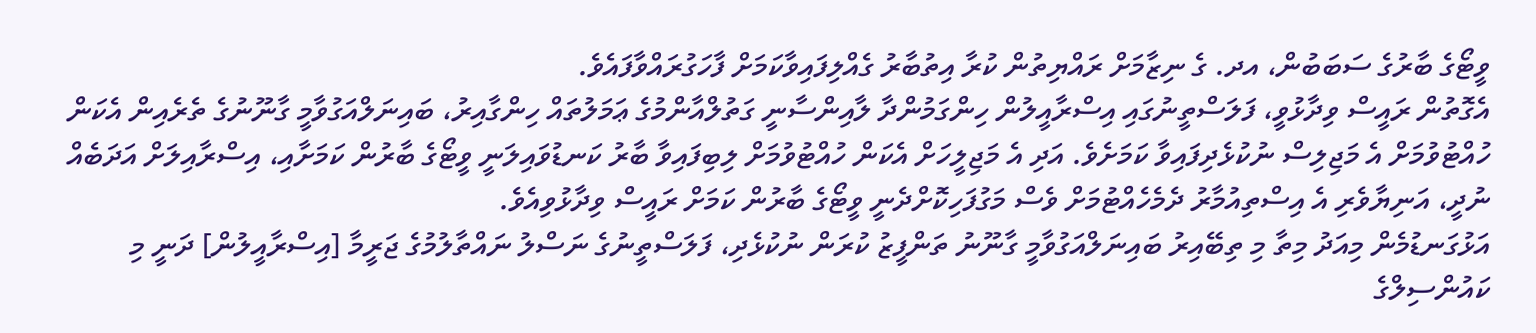ވީޓޯގެ ބާރުގެ ސަބަބުން، އދ. ގެ ނިޒާމަށް ރައްޔިތުން ކުރާ އިތުބާރު ގެއްލިފައިވާކަމަށް ފާހަގުރައްވާފައެވެ.
އެގޮތުން ރައީސް ވިދާޅުވީ، ފަލަސްތީނުގައި އިސްރާއީލުން ހިންގަމުންދާ ލާއިންސާނީ ގަތުލްއާންމުގެ ޢަމަލުތައް ހިންގާއިރު، ބައިނަލްއަގުވާމީ ގާނޫނުގެ ތެރެއިން އެކަން ހުއްޓުވުމަށް އެ މަޖިލިސް ނުކުޅެދިފައިވާ ކަމަށެވެ. އަދި އެ މަޖިލީހަށް އެކަން ހުއްޓުވުމަށް ލިބިފައިވާ ބާރު ކަނޑުވައިލަނީ ވީޓޯގެ ބާރުން ކަމަށާއި، އިސްރާއިލަށް އަދަބެއް ނުދީ، އަނިޔާވެރި އެ އިސްތިއުމާރު ދެމެހެއްޓުމަށް ވެސް މަގުފަހިކޮށްދެނީ ވީޓޯގެ ބާރުން ކަމަށް ރައީސް ވިދާޅުވިއެވެ.
އަޅުގަނޑުމެން މިއަދު މިތާ މި ތިބޭއިރު ބައިނަލްއަގުވާމީ ގާނޫނު ތަންފީޒު ކުރަން ނުކުޅެދި، ފަލަސްތީނުގެ ނަސްލު ނައްތާލުމުގެ ޖަރީމާ [އިސްރާއީލުން] ދަނީ މި ކައުންސިލްގެ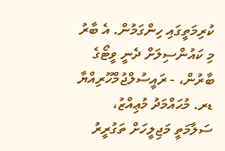ކުރިމަތީގައި ހިންގަމުން. އެ ބާރު މި ކައުންސިލަށް ދެނީ ވީޓޯގެ ބާރުން، - ރައީސުލްޖުމްހޫރިއްޔާ ޑރ. މުޙައްމަދު މުޢިއްޒު،
ސަލާމަތީ މަޖިލީހަށް ތަގުރީރު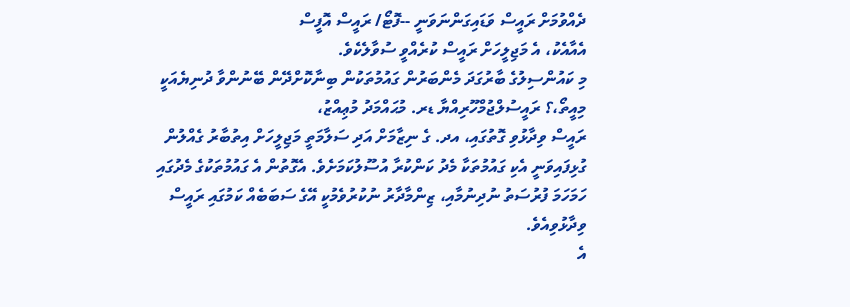ދެއްވުމަށް ރައީސް ވަޑައިގަންނަވަނީ --ފޮޓޯ/ ރައީސް އޮފީސް
އެއާއެކު، އެ މަޖިލީހަށް ރައީސް ކުރެއްވީ ސުވާލެކެވެ.
މި ކައުންސިލުގެ ބާރުގަދަ މެންބަރުން ގައުމުތަކުން ބިނާކޮށްދޭން ބޭނުންވާ ދުނިޔެއަކީ މިއީތޯ،؟ ރައީސުލްޖުމްހޫރިއްޔާ ޑރ. މުޙައްމަދު މުޢިއްޒު،
ރައީސް ވިދާޅުވި ގޮތުގައި، އދ. ގެ ނިޒާމަށް އަދި ސަލާމަތީ މަޖިލީހަށް އިތުބާރު ގެއްލުން ގުޅިފައިވަނީ އެކި ގައުމުތަކާ މެދު ކަންކުރާ އުސޫލުކަމަށެވެ. އެގޮތުން އެ ގައުމުތަކުގެ މެދުގައި ހަމަހަމަ ފުރުސަތު ނުދިނުމާއި، ޒިންމާދާރު ނުކުރުވެމުކީ އޭގެ ސަބަބެއް ކަމުގައި ރައީސް ވިދާޅުވިއެވެ.
އެ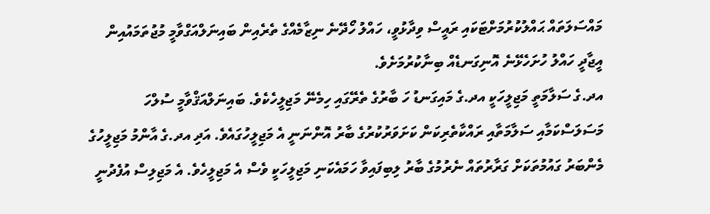މައްސަލަތައް ޙައްލުކުރުމަށްޓަކައި ރައީސް ވިދާޅުވީ، ހައްލު ހޯދޭނެ ނިޒާމެއްގެ ތެރެއިން ބައިނަލްއަގްވާމީ މުޖުތަމައުއިން އީޖާދީ ހައްލު ހުށަހެޅޭނެ އޮނިގަނޑެއް ބިނާކުރުމަށެވެ.
އދ.ގެ ސަލާމަތީ މަޖިލީހަކީ އދ.ގެ މައިގަނޑު ހަ ބާރުގެ ތެރޭގައި ހިމެނޭ މަޖިލީހެކެވެ. ބައިނަލްއަޤްވާމީ ސުލްހަ މަސަލަސްކަމާއި ސަލާމަތާއި ރައްކާތެރިކަން ކަށަވަރުކުރުގެ ބާރު އޮންނަނީ އެ މަޖިލީހުގައެވެ. އަދި އދ.ގެ އާންމު މަޖިލީހުގެ މެންބަރު ގައުމުތަކަށް ގަރާރުތައް ނެރުމުގެ ބާރު ލިބިފައިވާ ހަމައެކަނި މަޖިލީހަކީ ވެސް އެ މަޖިލީހެވެ. އެ މަޖިލިސް އުފެދުނީ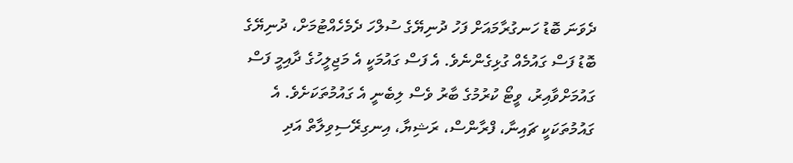ދެވަނަ ބޮޑު ހަނގުރާމައަށް ފަހު ދުނިޔޭގެ ސުލްހަ ދެމެހެއްޓުމަށް، ދުނިޔޭގެ ބޮޑު ފަސް ގައުމެއް ގުޅިގެންނެވެ. އެ ފަސް ގައުމަކީ އެ މަޖިލީހުގެ ދާއިމީ ފަސް ގައުމަށްވާއިރު، ވީޓޯ ކުރުމުގެ ބާރު ވެސް ލިބެނީ އެ ގައުމުތަކަށެވެ. އެ ގައުމުތަކަކީ ޗައިނާ، ފްރާންސް، ރަޝިޔާ، އިނގިރޭސިވިލާތް އަދި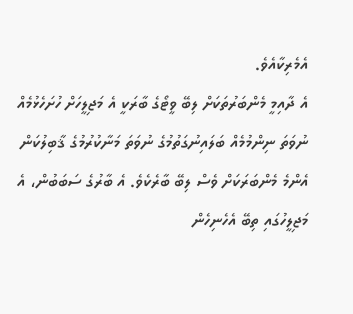އެމެރިކާއެވެ.
އެ ދާއިމީ މެންބަރުތަކަށް ލިބޭ ވީޓޯގެ ބާރަކީ އެ މަޖިލީހަށް ހުށަހެޅުމެއް ނުވަތަ ނިންމުމެއް ބަލައިނުގަތުމުގެ ނުވަތަ މަނާކުރުމުގެ ޤާބިލުކަން އެންމެ މެންބަރަކަށް ވެސް ލިބޭ ބާރެކެވެ. އެ ބާރުގެ ސަބަބުން، އެ މަޖިލީހުގައި ތިބޭ އެހެނިހެން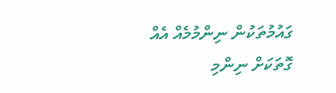ގައުމުތަކުން ނިންމުމެއް އެއް ގޮތަކަށް ނިންމި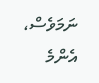ނަމަވެސް، އެންމެ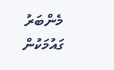މެންބަރު ގައުމަކުން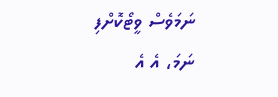ނަމަވެސް ވީޓޯކޮށްފި ނަމަ، އެ އެ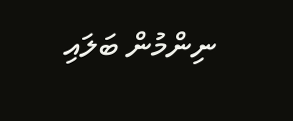ނިންމުން ބަލައި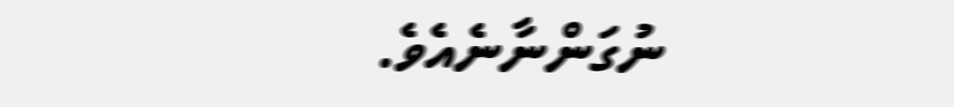ނުގަންނާނެއެވެ.